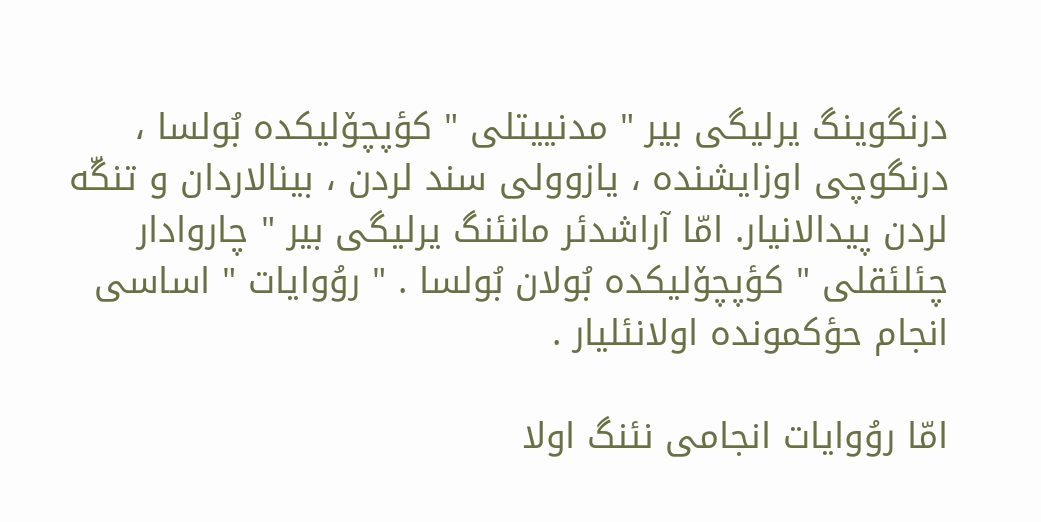درنگوینگ یرلیگی بیر " مدنییتلی " کؤپچۆلیکده بُولسا ، درنگوچی اوزایشنده ، یازوولی سند لردن ، بینالاردان و تنگّه لردن پیدالانیار. امّا آراشدئر مانئنگ یرلیگی بیر " چاروادار چئلئقلی " کؤپچۆلیکده بُولان بُولسا . " روُوایات " اساسی انجام حؤکمونده اولانئلیار .

امّا روُوایات انجامی نئنگ اولا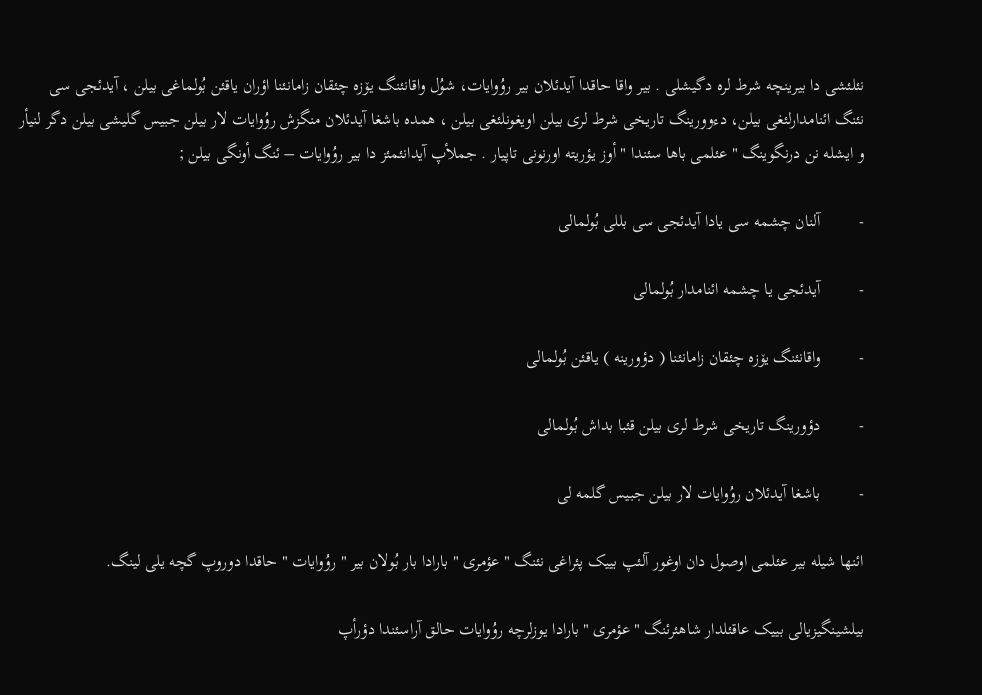نئلئشی دا بیرینچه شرط لره دگیشلی . بیر واقا حاقدا آیدئلان بیر روُوایات، شوُل واقانئنگ یۆزه چئقان زامانئنا اؤران یاقئن بُولماغی بیلن ، آیدئجی سی نئنگ ائنامدارلئغی بیلن، دءوورینگ تاریخی شرط لری بیلن اویغونلئغی بیلن ، همده باشغا آیدئلان منگزش روُوایات لار بیلن جبیس گلیشی بیلن دگر لنیأر و ایشله نن درنگوینگ " عئلمی باها سئندا " أوز یؤریته اورنونی تاپیار . جملأپ آیدانئمئز دا بیر روُوایات – ئنگ أونگی بیلن ;

-         آلنان چشمه سی یادا آیدئجی سی بللی بُولمالی

-         آیدئجی یا چشمه ائنامدار بُولمالی

-         واقانئنگ یۆزه چئقان زامانئنا ( دؤورینه ) یاقئن بُولمالی

-         دؤورینگ تاریخی شرط لری بیلن قئبا بداش بُولمالی

-         باشغا آیدئلان روُوایات لار بیلن جبیس گلمه لی

ائنها شیله بیر عئلمی اوصول دان اوغور آلئپ بییک پئراغی نئنگ " عؤمری " بارادا بار بُولان بیر " روُوایات " حاقدا دوروپ گچه یلی لینگ.

بیلشینگیزیالی بییک عاقئلدار شاهئرئنگ " عؤمری " بارادا یوزلرچه روُوایات حالق آراسئندا دؤرأپ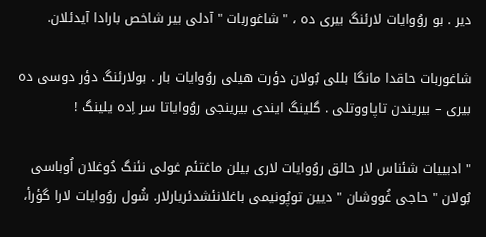دیر . بو روُوایات لارئنگ بیری ده ، " شاغوربات " آدلی بیر شاخص بارادا آیدئلان.

شاغوربات حاقدا مانگا بللی بُولان دؤرت هیلی روُوایات بار . بولارئنگ دؤر دوسی ده بیری – بیریندن تاپاووتلی . گلینگ ایندی بیرینجی روُوایاتا سر اِده یلینگ !

" ادبییات شئناس لار حالق روُوایات لاری بیلن ماغتئم غولی نئنگ دُوغلان اُوباسی بُولان " حاجی غُووشان " دیین توپُونیمی باغلانئشدئریارلار. شُول روُوایات لارا گؤرأ،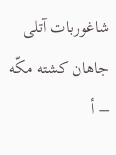شاغوربات آتلی جاهان کشته مکّه – أ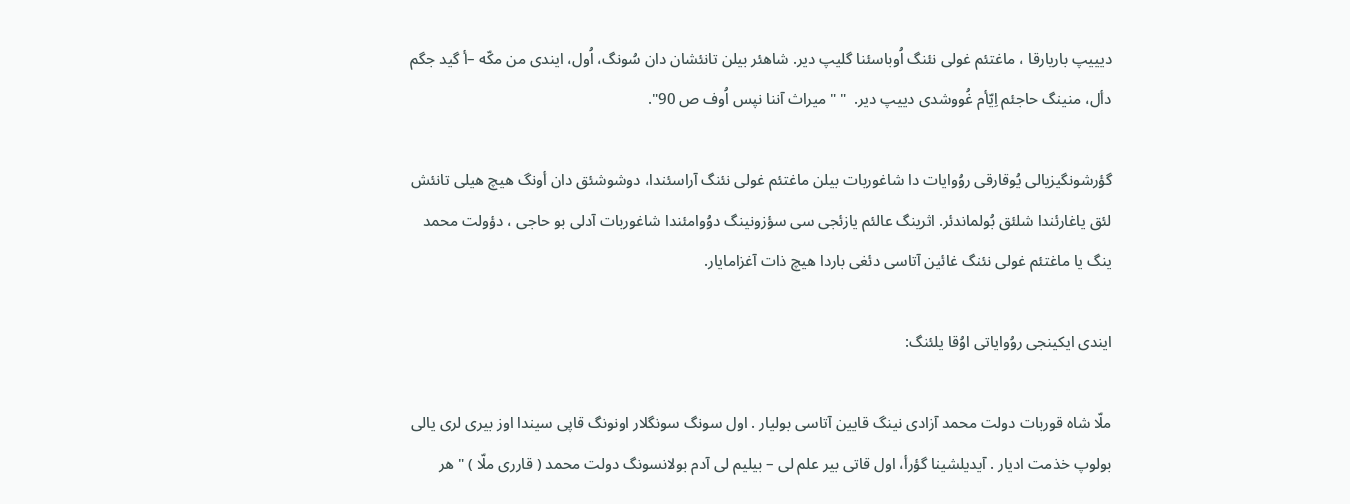دیییپ باریارقا ، ماغتئم غولی نئنگ اُوباسئنا گلیپ دیر. شاهئر بیلن تانئشان دان سُونگ، اُول، ایندی من مکّه –أ گید جگم دأل، منینگ حاجئم اِیّأم غُووشدی دییپ دیر.  " " میراث آننا نپس اُوف ص 90".

گؤرشونگیزیالی یُوقارقی روُوایات دا شاغوربات بیلن ماغتئم غولی نئنگ آراسئندا، دوشوشئق دان أونگ هیچ هیلی تانئش لئق یاغارئندا شلئق بُولماندئر. اثرینگ عالئم یازئجی سی سؤزونینگ دوُوامئندا شاغوربات آدلی بو حاجی ، دؤولت محمد ینگ یا ماغتئم غولی نئنگ غائین آتاسی دئغی باردا هیچ ذات آغزامایار.

ایندی ایکینجی روُوایاتی اوُقا یلئنگ:

ملّا شاه قوربات دولت محمد آزادی نینگ قایین آتاسی بولیار . اول سونگ سونگلار اونونگ قاپی سیندا اوز بیری لری یالی بولوپ خذمت ادیار . آیدیلشینا گؤرأ، اول قاتی بیر علم لی – بیلیم لی آدم بولانسونگ دولت محمد ( قارری ملّا ) " هر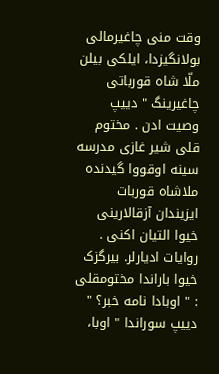وقت منی چاغیرمالی بولانگیزدا، ایلکی بیلن ملّا شاه قورباتی چاغیرینگ " دییپ وصیت ادن . مختوم قلی شیر غازی مدرسه سینه اوقووا گیدنده ملاشاه قوربات ایزیندان آزقالارینی خیوا التیان اکنی . روایات ادیارلر. بیرگزک خیوا باراندا مختومقلی : " اوبادا نامه خبر؟ " دییپ سوراندا " اوبا،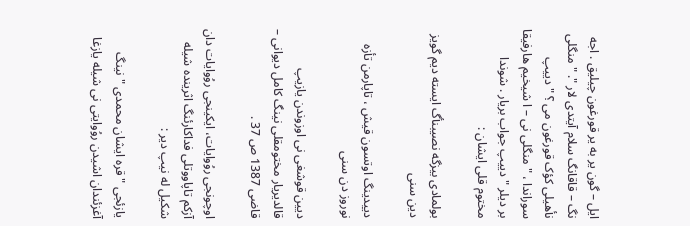ایل – گون یر به یر قورغون چیلیق . اجه نگ – قاقانگ سلام آیتدی لار ". " منگلی نأهیلی کؤک قورغون می ؟ " دییپ سوراندا ، " منگلی نی – ا شیخیم هارفیقا بر دیلر " دییپ جواب بریار . شوندا مختوم قلی ایشان :

بولمادی بیزگه نصیبنأگ ایسته دیم گویز دین سنی

دییدینگ اوتسون قیش ، تاپارمن تأزه نوروز دن سنی

دیین قوشغی نی اوزوندن یازیپ قالدیریار مختومقلی نینگ کامل دیوانی – قاضی 1387 ص 37 .

اوچونجی روُوایات، ایکینجی روُوایات دان آزکم تاپاووتلی فداکارئنگ اثرینده شیله شکیل له نیپ دیر :

یازئجی " قره ایشان محمدی " نینگ آغزئندان اشیدن روُوایتی نی شیله یازغا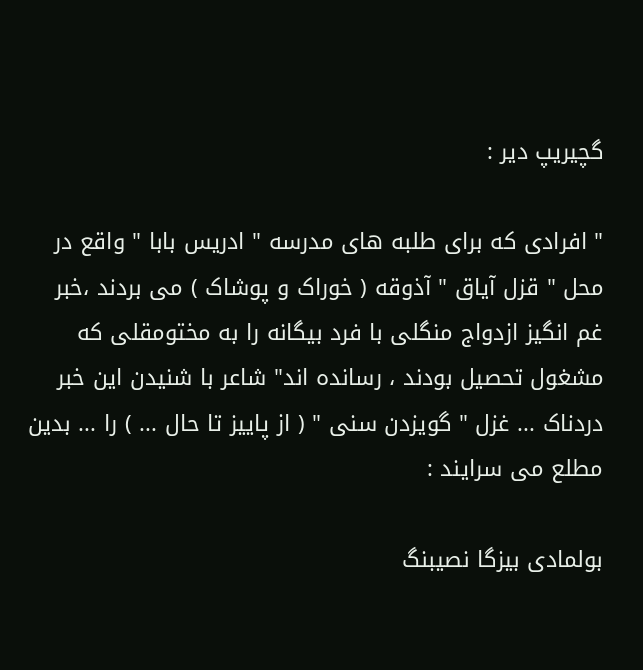گچیریپ دیر :

" افرادی که برای طلبه های مدرسه " ادریس بابا " واقع در محل " قزل آیاق " آذوقه ( خوراک و پوشاک ) می بردند ،خبر غم انگیز ازدواج منگلی با فرد بیگانه را به مختومقلی که مشغول تحصیل بودند ، رسانده اند" شاعر با شنیدن این خبر دردناک ... غزل " گویزدن سنی " ( از پاییز تا حال ... ) را ... بدین مطلع می سرایند :

بولمادی بیزگا نصیبنگ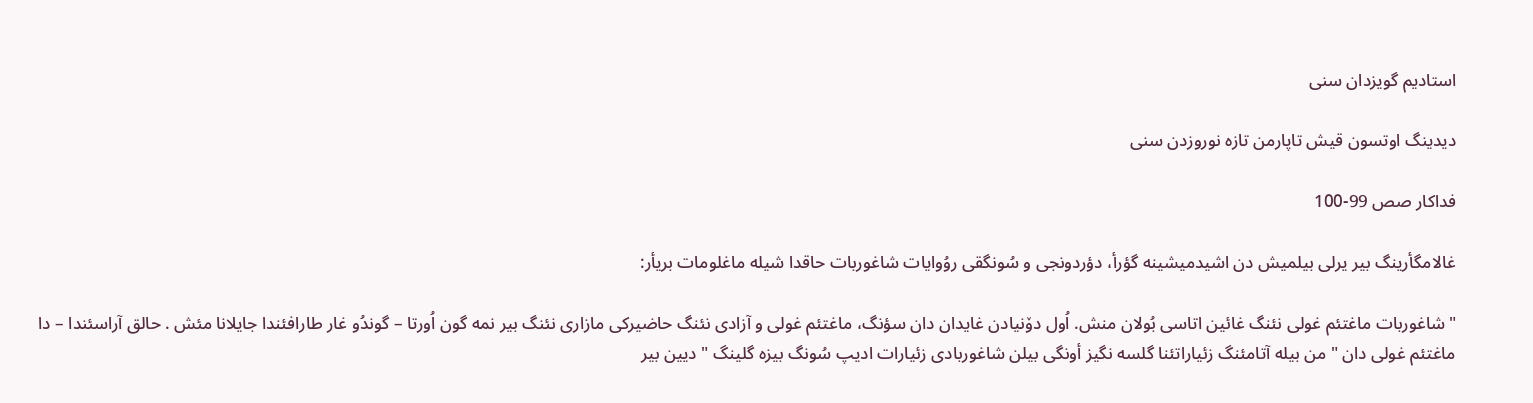استادیم گویزدان سنی

دیدینگ اوتسون قیش تاپارمن تازه نوروزدن سنی

فداکار صص 99-100

غالامگأرینگ بیر یرلی بیلمیش دن اشیدمیشینه گؤرأ، دؤردونجی و سُونگقی روُوایات شاغوربات حاقدا شیله ماغلومات بریأر:

" شاغوربات ماغتئم غولی نئنگ غائین اتاسی بُولان منش. اُول دۆنیادن غایدان دان سؤنگ، ماغتئم غولی و آزادی نئنگ حاضیرکی مازاری نئنگ بیر نمه گون اُورتا – گوندُو غار طارافئندا جایلانا مئش . حالق آراسئندا – دا ماغتئم غولی دان " من بیله آتامئنگ زئیاراتئنا گلسه نگیز أونگی بیلن شاغوربادی زئیارات ادیپ سُونگ بیزه گلینگ " دیین بیر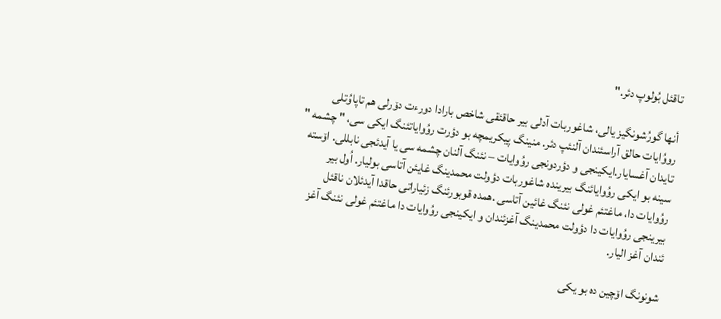تاقئل بُولوپ دئر."

أنها گورُشونگیز یالی، شاغوربات آدلی بیر حاقئقی شاخص بارادا دورءت دۆرلی هم تاپاوُتلی رووُایات حالق آراسئندان آلنئپ دئر. منینگ پیکریمچه بو دؤرت روُوایاتئنگ ایکی سی، " چشمه " تایدان آغسایار.ایکینجی و دؤردونجی روُوایات – نئنگ آلنان چشمه سی یا آیدئجی نابللی. اۆسته سینه بو ایکی روُوایائنگ بیرینده شاغوربات دؤولت محمدینگ غایئن آتاسی بولیار. اُول بیر روُوایات دا، ماغتئم غولی نئنگ غائین آتاسی .همده قوبورئنگ زئیاراتی حاقدا آیدئلان ناقئل بیرینجی روُوایات دا دؤولت محمدینگ آغزئندان و ایکینجی روُوایات دا ماغتئم غولی نئنگ آغز ئندان آغز الیار.

شونونگ اۆچین ده بو یکی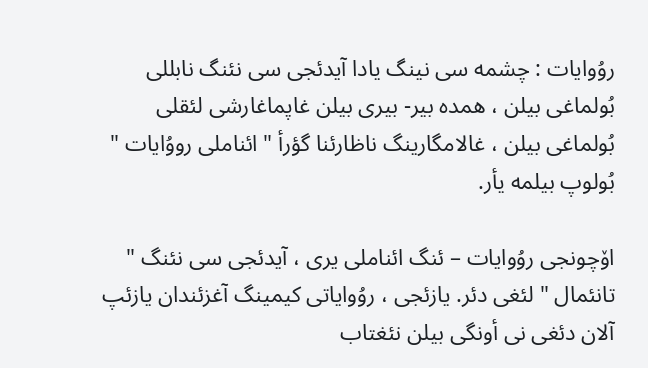روُوایات : چشمه سی نینگ یادا آیدئجی سی نئنگ نابللی بُولماغی بیلن ، همده بیر- بیری بیلن غاپماغارشی لئقلی بُولماغی بیلن ، غالامگارینگ ناظارئنا گؤرأ " ائناملی رووُایات " بُولوپ بیلمه یأر.

اۆچونجی روُوایات – ئنگ ائناملی یری ، آیدئجی سی نئنگ " تانئمال " لئغی دئر. یازئجی ، روُوایاتی کیمینگ آغزئندان یازئپ آلان دئغی نی أونگی بیلن نئغتاب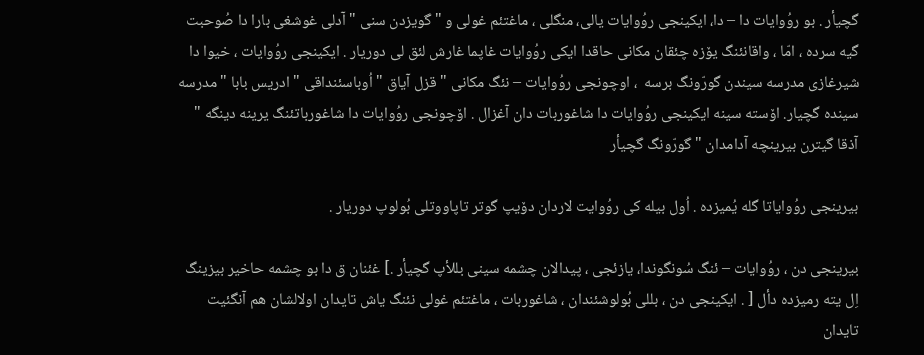گچیأر . بو روُوایات دا – دا، ایکینجی روُوایات یالی، منگلی ، ماغتئم غولی و " گویزدن سنی " آدلی غوشغی بارا دا صُوحبت گیه سرده ، امّا ، واقانئنگ یۆزه چئقان مکانی حاقدا ایکی روُوایات غاپما غارش لئق لی دوریار . ایکینجی روُوایات ، خیوا دا شیرغازی مدرسه سیندن گورّونگ برسه  ، اوچونجی روُوایات – نئگ مکانی " قزل آیاق " اُوباسئنداقی " ادریس بابا " مدرسه سینده گچیار. اۆسته سینه ایکینجی روُوایات دا شاغوربات دان آغزال . اۆچونجی روُوایات دا شاغورباتئنگ یرینه دینگه " آذقا گیترن بیرینچه آدامدان " گورّونگ گچیأر

بیرینجی روُوایاتا گله یُمیزده . اُول بیله کی روُوایت لاردان دۆیپ گوتر تاپاووتلی بُولوپ دوریار .

بیرینجی دن ، روُوایات – ئنگ سُونگوندا، یازئجی ، پیدالان چشمه سینی بللأپ گچیأر .] غئنان ق دا بو چشمه حاخیر بیزینگ اِل یته رمیزده دأل [ . ایکینجی دن ، بللی بُولوشئندان ، شاغوربات ، ماغتئم غولی نئنگ یاش تایدان اولالشان هم آنگئیت تایدان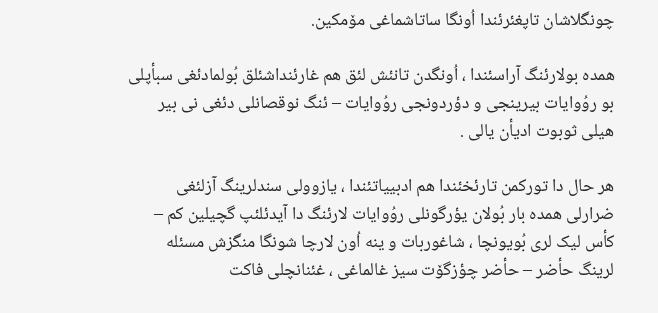چونگلاشان تاپغئرئندا اُونگا ساتاشماغی مۆمکین.

همده بولارئنگ آراسئندا ، اُونگدن تانئش لئق هم غارئنداشئلق بُولمادئغی سبأپلی بو روُوایات بیرینجی و دؤردونجی روُوایات – ئنگ نوقصانلی دئغی نی بیر هیلی ثوبوت ادیأن یالی .

هر حال دا تورکمن تارئخئندا هم ادبییاتئندا ، یازوولی سندلرینگ آزلئغی ضرارلی همده بار بُولان یؤرگونلی روُوایات لارئنگ دا آیدئلئپ گچیلین کم – کأس لیک لری بُویونچا ، شاغوربات و ینه اُون لارچا شونگا منگزش مسئله لرینگ حأضر – حأضر چؤزگۆت سیز غالماغی ، غئنانچلی فاکت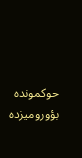حوکمونده بؤورومیزده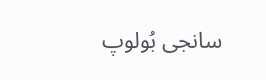سانجی بُولوپ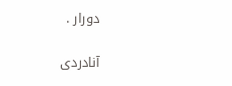دورار .

آنادردی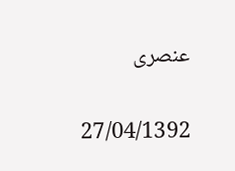عنصری

27/04/1392